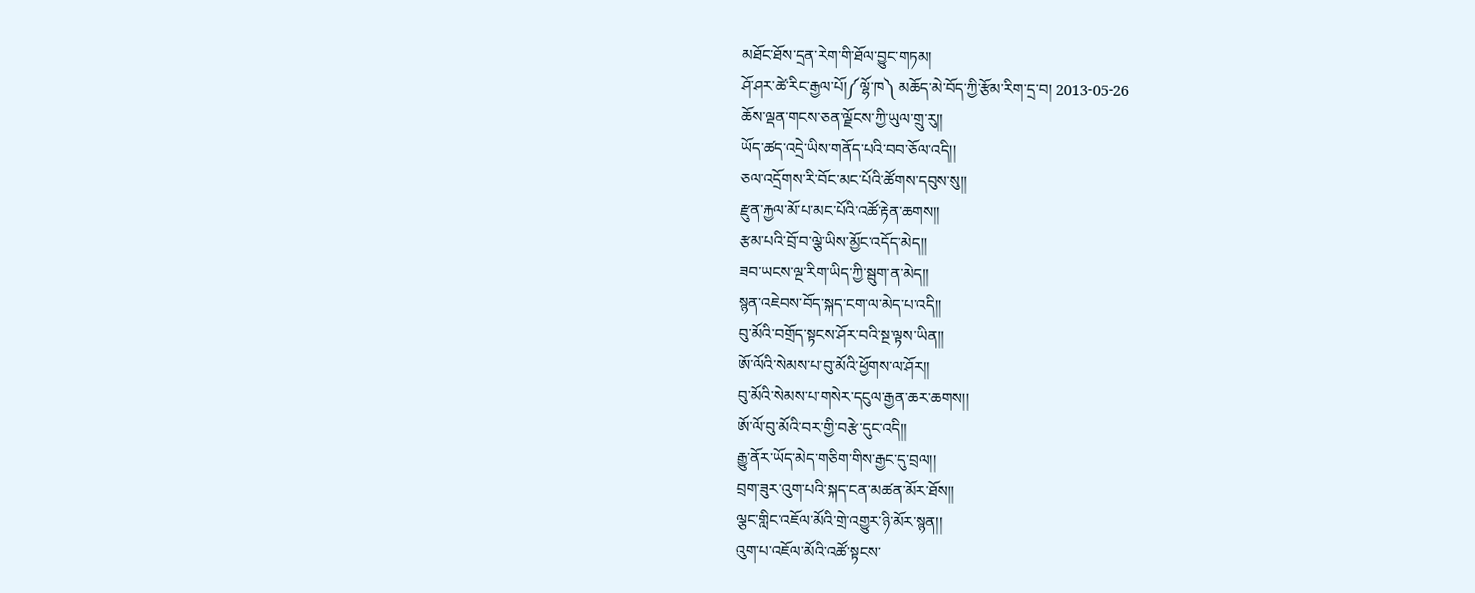མཐོང་ཐོས་དྲན་རེག་གི་ཐོལ་བྱུང་གཏམ།
ཤོ་ཤར་ཚེ་རིང་རྒྱལ་པོ།༼ལྷོ་ཁ༽ མཆོད་མེ་བོད་ཀྱི་རྩོམ་རིག་དྲ་བ། 2013-05-26
ཆོས་ལྡན་གངས་ཅན་ལྗོངས་ཀྱི་ཡུལ་གྲུ་རུ།།
ཡོད་ཚད་འདྲེ་ཡིས་གནོད་པའི་བབ་ཅོལ་འདི།།
ཅལ་འདྲོགས་རི་བོང་མང་པོའི་ཚོགས་དབུས་སུ།།
རྫུན་རྐྱལ་མོ་པ་མང་པོའི་འཚོ་རྟེན་ཆགས།།
རྩམ་པའི་བྲོ་བ་ལྕེ་ཡིས་མྱོང་འདོད་མེད།།
ཟབ་ཡངས་ལྔ་རིག་ཡིད་ཀྱི་སྦུག་ན་མེད།།
སྙན་འཇེབས་བོད་སྐད་ངག་ལ་མེད་པ་འདི།།
བུ་མོའི་བགྲོད་སྟངས་ཤོར་བའི་སྔ་ལྟས་ཡིན།།
ཨོ་ལོའི་སེམས་པ་བུ་མོའི་ཕྱོགས་ལ་ཤོར།།
བུ་མོའི་སེམས་པ་གསེར་དངུལ་རྒྱན་ཆར་ཆགས།།
ཨོ་ལོ་བུ་མོའི་བར་གྱི་བརྩེ་དུང་འདི།།
རྒྱུ་ནོར་ཡོད་མེད་གཅིག་གིས་རྒྱང་དུ་བྲལ།།
བྲག་ཟུར་འུག་པའི་སྐད་ངན་མཚན་མོར་ཐོས།།
ལྕང་གླིང་འཇོལ་མོའི་གྲེ་འགྱུར་ཉི་མོར་སྙན།།
འུག་པ་འཇོལ་མོའི་འཚོ་སྟངས་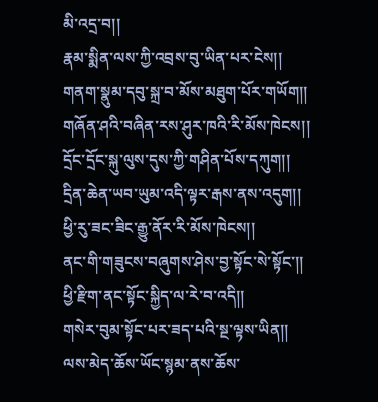མི་འདྲ་བ།།
རྣམ་སྨིན་ལས་ཀྱི་འབྲས་བུ་ཡིན་པར་ངེས།།
གནག་སྣུམ་དབུ་སྐྲ་བ་མོས་མཐུག་པོར་གཡོག།།
གཞོན་ཤའི་བཞིན་རས་ཤུར་ཁའི་རི་མོས་ཁེངས།།
དྲོང་དྲོང་སྐུ་ལུས་དུས་ཀྱི་གཤིན་པོས་དཀུག།།
དྲིན་ཆེན་ཡབ་ཡུམ་འདི་ལྟར་རྒས་ནས་འདུག།།
ཕྱི་རུ་ཟང་ཟིང་རྒྱུ་ནོར་རི་མོས་ཁེངས།།
ནང་གི་གཟུངས་བཞུགས་ཤེས་བྱ་སྟོང་སེ་སྟོང་།།
ཕྱི་རྫིག་ནང་སྟོང་སྐྱིད་ལ་རེ་བ་འདི།།
གསེར་བུམ་སྟོང་པར་ཟད་པའི་སྔ་ལྟས་ཡིན།།
ལས་མེད་ཆོས་ཡོང་སྙམ་ནས་ཆོས་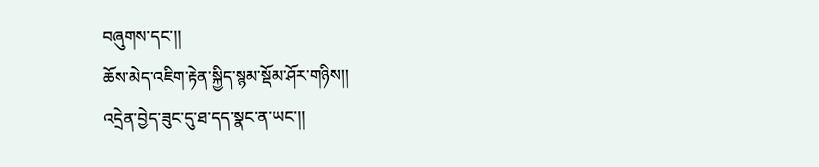བཞུགས་དང་།།
ཆོས་མེད་འཇིག་རྟེན་སྐྱིད་སྙམ་སྡོམ་ཤོར་གཉིས།།
འདྲེན་བྱེད་ཟུང་དུ་ཐ་དད་སྣང་ན་ཡང་།།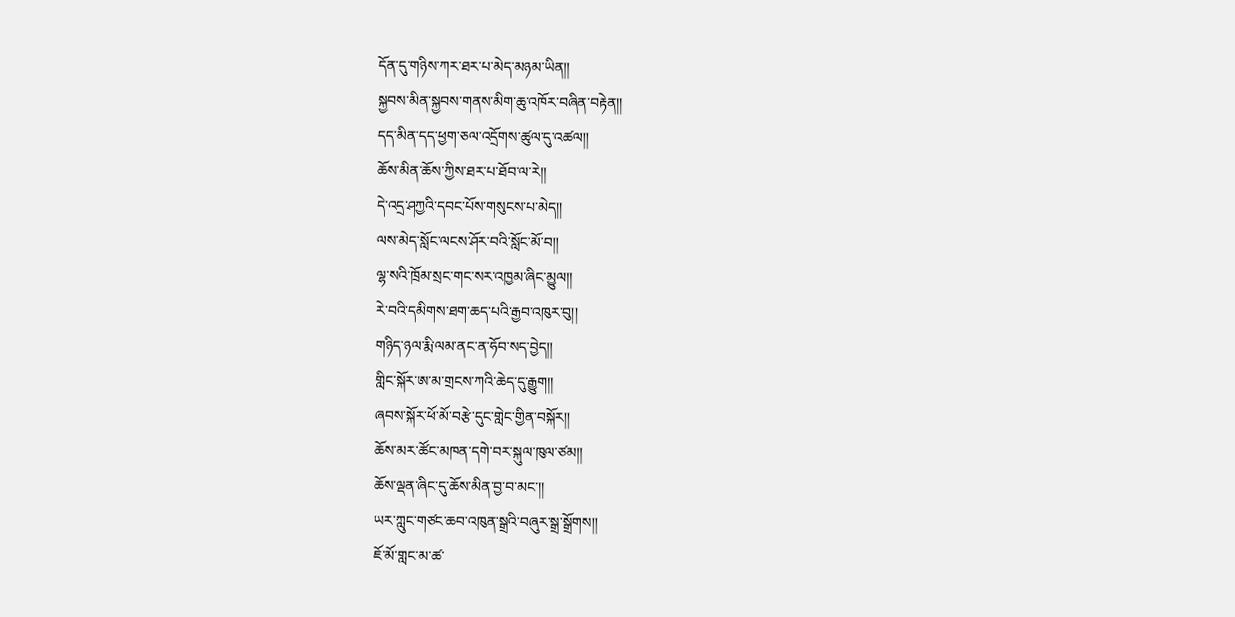དོན་དུ་གཉིས་ཀར་ཐར་པ་མེད་མཉམ་ཡིན།།
སྐྱབས་མིན་སྐྱབས་གནས་མིག་ཆུ་འཁོར་བཞིན་བརྟེན།།
དད་མིན་དད་ཕྱག་ཅལ་འདྲོགས་ཚུལ་དུ་འཚལ།།
ཆོས་མིན་ཆོས་ཀྱིས་ཐར་པ་ཐོབ་ལ་རེ།།
དེ་འདྲ་ཤཀྱའི་དབང་པོས་གསུངས་པ་མེད།།
ལས་མེད་སློང་ལངས་ཤོར་བའི་སློང་མོ་བ།།
ལྷ་སའི་ཁྲོམ་སྲང་གང་སར་འཁྱམ་ཞིང་མྱུལ།།
རེ་བའི་དམིགས་ཐག་ཆད་པའི་རྒྱབ་འཁུར་བུ།།
གཉིད་ཉལ་རྨི་ལམ་ནང་ན་ཧོབ་སད་བྱེད།།
གླིང་སྐོར་ཨ་མ་གྲངས་ཀའི་ཆེད་དུ་རྒྱུག།།
ཞབས་སྐོར་ཕོ་མོ་བརྩེ་དུང་གླེང་གྱིན་བསྐོར།།
ཆོས་མར་ཚོང་མཁན་དགེ་བར་སྐུལ་ཁུལ་ཙམ།།
ཆོས་ལྡན་ཞིང་དུ་ཆོས་མིན་བྱ་བ་མང་།།
ཡར་ཀླུང་གཙང་ཆབ་འཁུན་སྒྲའི་བཞུར་སྒྲ་སྒྲོགས།།
ཇོ་མོ་གླང་མ་ཚ་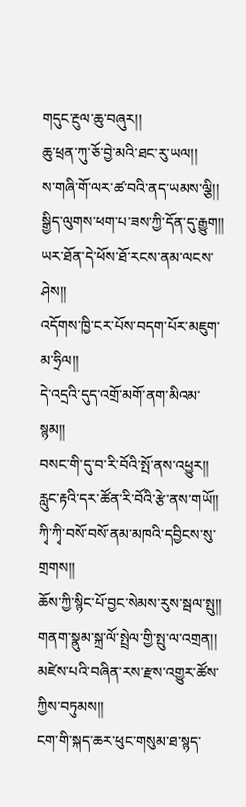གདུང་རྔུལ་ཆུ་བཞུར།།
ཆུ་ཕྲན་ཀུ་ཅོ་བྱེ་མའི་ཐང་རུ་ཡལ།།
ས་གཞི་གོ་ལར་ཚ་བའི་ནད་ཡམས་ལྕི།།
སྒྱིད་ལུགས་ཕག་པ་ཟས་ཀྱི་དོན་དུ་རྒྱུག།།
ཡར་ཐོན་དེ་ཕོས་ཐོ་རངས་ནམ་ལངས་ཤེས།།
འདོགས་ཁྱི་ངར་པོས་བདག་པོར་མཇུག་མ་ཧྲིལ།།
དེ་འདྲའི་དུད་འགྲོ་མགོ་ནག་མིའམ་སྙམ།།
བསང་གི་དུ་བ་རི་བོའི་སྤོ་ནས་འཕྱུར།།
རླུང་རྟའི་དར་ཚོན་རི་བོའི་རྩེ་ནས་གཡོ།།
ཀྭི་ཀྭི་བསོ་བསོ་ནམ་མཁའི་དབྱིངས་སུ་གྲགས།།
ཆོས་ཀྱི་སྙིང་པོ་བྱང་སེམས་རུས་སྦལ་སྤུ།།
གནག་སྣུམ་སྐྲ་ལོ་སྤྲེལ་གྱི་སྤུ་ལ་འགྲན།།
མཛེས་པའི་བཞིན་རས་རྫས་འགྱུར་ཚོས་ཀྱིས་བཏུམས།།
ངག་གི་སྐད་ཆར་ཕུང་གསུམ་ཐ་སྙད་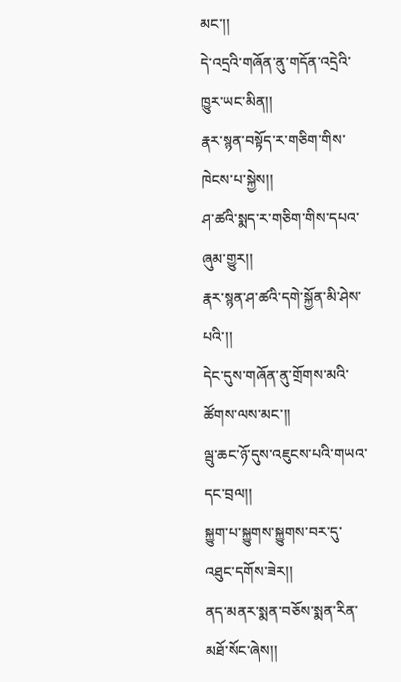མང་།།
དེ་འདྲའི་གཞོན་ནུ་གདོན་འདྲེའི་ཁྱུར་ཡང་མིན།།
རྣར་སྙན་བསྟོད་ར་གཅིག་གིས་ཁེངས་པ་སྐྱེས།།
ཤ་ཚའི་སྨད་ར་གཅིག་གིས་དཔའ་ཞུམ་གྱུར།།
རྣར་སྙན་ཤ་ཚའི་དགེ་སྐྱོན་མི་ཤེས་པའི་།།
དེང་དུས་གཞོན་ནུ་གྲོགས་མའི་ཚོགས་ལས་མང་།།
ལྦུ་ཆང་ཉོ་དུས་འཇུངས་པའི་གཡའ་དང་བྲལ།།
སྐྱུག་པ་སྐྱུགས་སྐྱུགས་བར་དུ་འཐུང་དགོས་ཟེར།།
ནད་མནར་སྨན་བཅོས་སྨན་རིན་མཐོ་སོང་ཞེས།།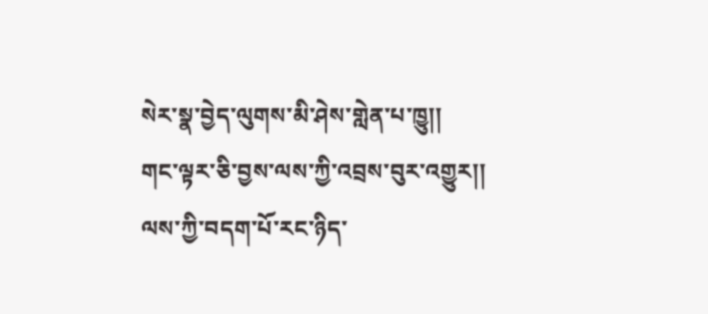སེར་སྣ་བྱེད་ལུགས་མི་ཤེས་གླེན་པ་ཁྱུ།།
གང་ལྟར་ཅི་བྱས་ལས་ཀྱི་འབྲས་བུར་འགྱུར།།
ལས་ཀྱི་བདག་པོ་རང་ཉིད་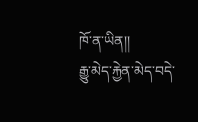ཁོ་ན་ཡིན།།
རྒྱུ་མེད་རྐྱེན་མེད་བདེ་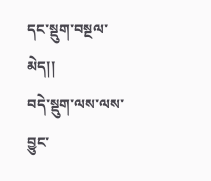དང་སྡུག་བསྔལ་མེད།།
བདེ་སྡུག་ལས་ལས་བྱུང་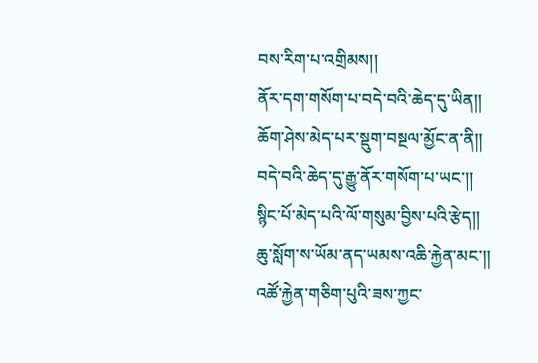བས་རིག་པ་འགྲིམས།།
ནོར་དག་གསོག་པ་བདེ་བའི་ཆེད་དུ་ཡིན།།
ཆོག་ཤེས་མེད་པར་སྡུག་བསྔལ་མྱོང་ན་ནི།།
བདེ་བའི་ཆེད་དུ་རྒྱུ་ནོར་གསོག་པ་ཡང་།།
སྙིང་པོ་མེད་པའི་ལོ་གསུམ་བྱིས་པའི་རྩེད།།
ཆུ་སློག་ས་ཡོམ་ནད་ཡམས་འཆི་རྐྱེན་མང་།།
འཚོ་རྐྱེན་གཅིག་པུའི་ཟས་ཀྱང་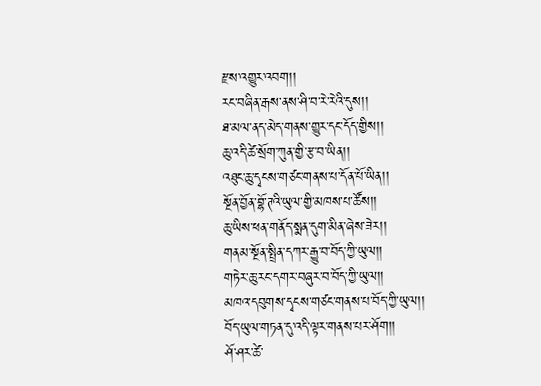རྫས་འགྱུར་འབག།།
རང་བཞིན་རྒས་ནས་ཤི་བ་རེ་རེའི་དུས།།
ཐ་མལ་ནད་མེད་གནས་གྱུར་དང་དོད་གྱིས།།
ཆུ་འདི་ཚེ་སྲོག་ཀུན་གྱི་རྩ་བ་ཡིན།།
འཐུང་ཆུ་དྭངས་གཙང་གནས་པ་དོན་པོ་ཡིན།།
སྔོན་བྱོན་བྷོ་ཊའི་ཡུལ་གྱི་མཁས་པ་ཚོས།།
ཆུ་ཡིས་ཕན་གནོད་སྨན་དུག་མིན་ཞེས་ཟེར།།
གནམ་སྔོན་སྤྲིན་དཀར་རྒྱུ་བ་བོད་ཀྱི་ཡུལ།།
གཏེར་ཆུ་རང་དགར་བཞུར་བ་བོད་ཀྱི་ཡུལ།།
མཁའ་དབུགས་དྭངས་གཙང་གནས་པ་བོད་ཀྱི་ཡུལ།།
བོད་ཡུལ་གཏན་དུ་འདི་ལྟར་གནས་པར་ཤོག།།
ཤོ་ཤར་ཚེ་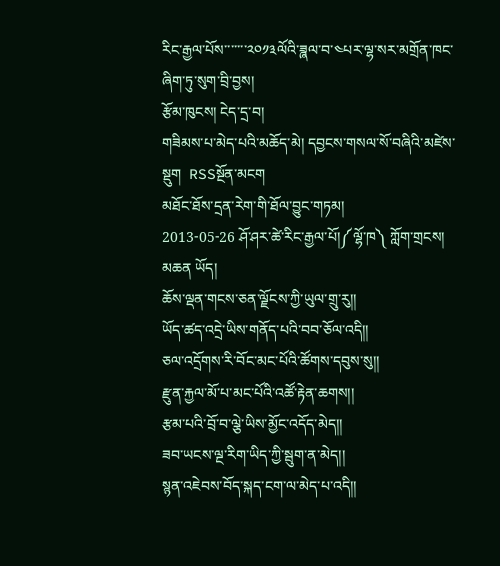རིང་རྒྱལ་པོས་་་་་་་༢༠༡༣ལོའི་ཟྮལ་བ་༤པར་ལྷ་སར་མགྲོན་ཁང་ཞིག་ཏུ་སུག་བྲི་བྱས།
རྩོམ་ཁུངས། ངེད་དྲ་བ།
གཟིམས་པ་མེད་པའི་མཆོད་མེ། དབྱངས་གསལ་སོ་བཞིའི་མཛེས་སྡུག  RSSསྔོན་མངག
མཐོང་ཐོས་དྲན་རེག་གི་ཐོལ་བྱུང་གཏམ།
2013-05-26 ཤོ་ཤར་ཚེ་རིང་རྒྱལ་པོ།༼ལྷོ་ཁ༽ ཀློག་གྲངས། མཆན ཡོད།
ཆོས་ལྡན་གངས་ཅན་ལྗོངས་ཀྱི་ཡུལ་གྲུ་རུ།།
ཡོད་ཚད་འདྲེ་ཡིས་གནོད་པའི་བབ་ཅོལ་འདི།།
ཅལ་འདྲོགས་རི་བོང་མང་པོའི་ཚོགས་དབུས་སུ།།
རྫུན་རྐྱལ་མོ་པ་མང་པོའི་འཚོ་རྟེན་ཆགས།།
རྩམ་པའི་བྲོ་བ་ལྕེ་ཡིས་མྱོང་འདོད་མེད།།
ཟབ་ཡངས་ལྔ་རིག་ཡིད་ཀྱི་སྦུག་ན་མེད།།
སྙན་འཇེབས་བོད་སྐད་ངག་ལ་མེད་པ་འདི།།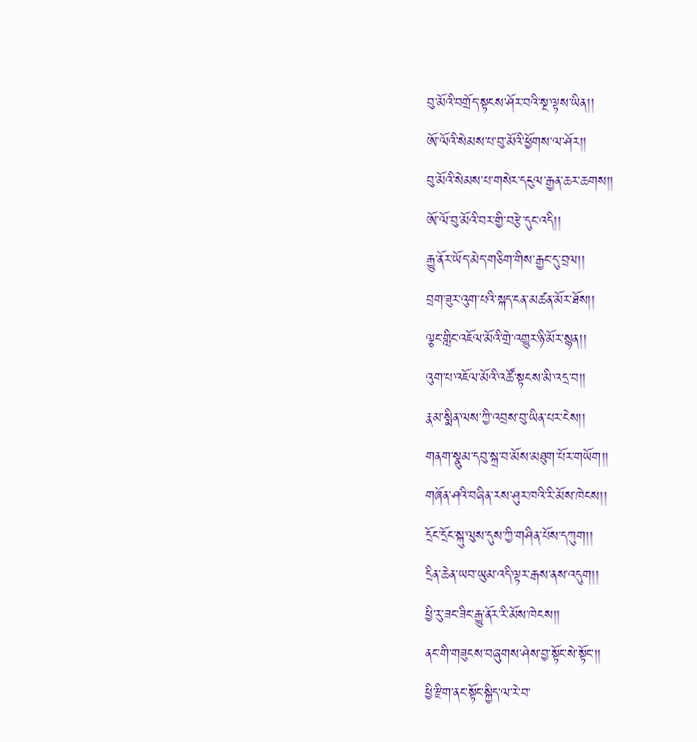བུ་མོའི་བགྲོད་སྟངས་ཤོར་བའི་སྔ་ལྟས་ཡིན།།
ཨོ་ལོའི་སེམས་པ་བུ་མོའི་ཕྱོགས་ལ་ཤོར།།
བུ་མོའི་སེམས་པ་གསེར་དངུལ་རྒྱན་ཆར་ཆགས།།
ཨོ་ལོ་བུ་མོའི་བར་གྱི་བརྩེ་དུང་འདི།།
རྒྱུ་ནོར་ཡོད་མེད་གཅིག་གིས་རྒྱང་དུ་བྲལ།།
བྲག་ཟུར་འུག་པའི་སྐད་ངན་མཚན་མོར་ཐོས།།
ལྕང་གླིང་འཇོལ་མོའི་གྲེ་འགྱུར་ཉི་མོར་སྙན།།
འུག་པ་འཇོལ་མོའི་འཚོ་སྟངས་མི་འདྲ་བ།།
རྣམ་སྨིན་ལས་ཀྱི་འབྲས་བུ་ཡིན་པར་ངེས།།
གནག་སྣུམ་དབུ་སྐྲ་བ་མོས་མཐུག་པོར་གཡོག།།
གཞོན་ཤའི་བཞིན་རས་ཤུར་ཁའི་རི་མོས་ཁེངས།།
དྲོང་དྲོང་སྐུ་ལུས་དུས་ཀྱི་གཤིན་པོས་དཀུག།།
དྲིན་ཆེན་ཡབ་ཡུམ་འདི་ལྟར་རྒས་ནས་འདུག།།
ཕྱི་རུ་ཟང་ཟིང་རྒྱུ་ནོར་རི་མོས་ཁེངས།།
ནང་གི་གཟུངས་བཞུགས་ཤེས་བྱ་སྟོང་སེ་སྟོང་།།
ཕྱི་རྫིག་ནང་སྟོང་སྐྱིད་ལ་རེ་བ་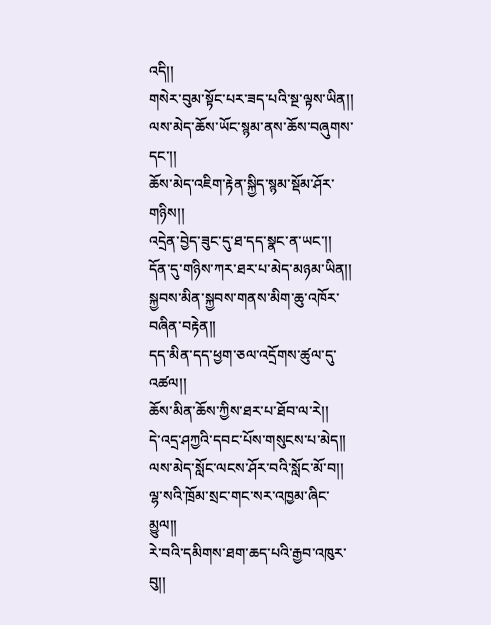འདི།།
གསེར་བུམ་སྟོང་པར་ཟད་པའི་སྔ་ལྟས་ཡིན།།
ལས་མེད་ཆོས་ཡོང་སྙམ་ནས་ཆོས་བཞུགས་དང་།།
ཆོས་མེད་འཇིག་རྟེན་སྐྱིད་སྙམ་སྡོམ་ཤོར་གཉིས།།
འདྲེན་བྱེད་ཟུང་དུ་ཐ་དད་སྣང་ན་ཡང་།།
དོན་དུ་གཉིས་ཀར་ཐར་པ་མེད་མཉམ་ཡིན།།
སྐྱབས་མིན་སྐྱབས་གནས་མིག་ཆུ་འཁོར་བཞིན་བརྟེན།།
དད་མིན་དད་ཕྱག་ཅལ་འདྲོགས་ཚུལ་དུ་འཚལ།།
ཆོས་མིན་ཆོས་ཀྱིས་ཐར་པ་ཐོབ་ལ་རེ།།
དེ་འདྲ་ཤཀྱའི་དབང་པོས་གསུངས་པ་མེད།།
ལས་མེད་སློང་ལངས་ཤོར་བའི་སློང་མོ་བ།།
ལྷ་སའི་ཁྲོམ་སྲང་གང་སར་འཁྱམ་ཞིང་མྱུལ།།
རེ་བའི་དམིགས་ཐག་ཆད་པའི་རྒྱབ་འཁུར་བུ།།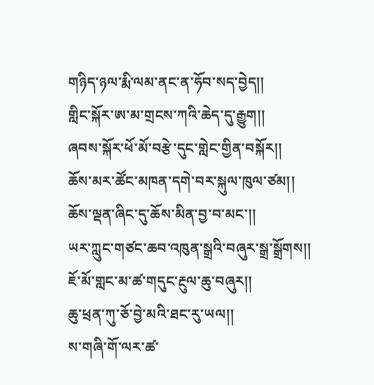གཉིད་ཉལ་རྨི་ལམ་ནང་ན་ཧོབ་སད་བྱེད།།
གླིང་སྐོར་ཨ་མ་གྲངས་ཀའི་ཆེད་དུ་རྒྱུག།།
ཞབས་སྐོར་ཕོ་མོ་བརྩེ་དུང་གླེང་གྱིན་བསྐོར།།
ཆོས་མར་ཚོང་མཁན་དགེ་བར་སྐུལ་ཁུལ་ཙམ།།
ཆོས་ལྡན་ཞིང་དུ་ཆོས་མིན་བྱ་བ་མང་།།
ཡར་ཀླུང་གཙང་ཆབ་འཁུན་སྒྲའི་བཞུར་སྒྲ་སྒྲོགས།།
ཇོ་མོ་གླང་མ་ཚ་གདུང་རྔུལ་ཆུ་བཞུར།།
ཆུ་ཕྲན་ཀུ་ཅོ་བྱེ་མའི་ཐང་རུ་ཡལ།།
ས་གཞི་གོ་ལར་ཚ་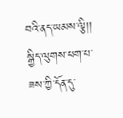བའི་ནད་ཡམས་ལྕི།།
སྒྱིད་ལུགས་ཕག་པ་ཟས་ཀྱི་དོན་དུ་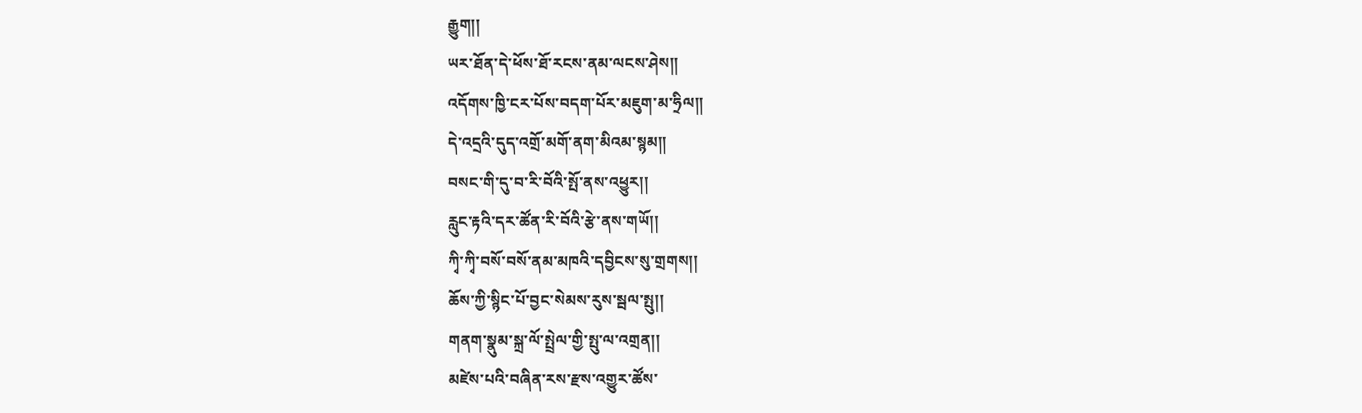རྒྱུག།།
ཡར་ཐོན་དེ་ཕོས་ཐོ་རངས་ནམ་ལངས་ཤེས།།
འདོགས་ཁྱི་ངར་པོས་བདག་པོར་མཇུག་མ་ཧྲིལ།།
དེ་འདྲའི་དུད་འགྲོ་མགོ་ནག་མིའམ་སྙམ།།
བསང་གི་དུ་བ་རི་བོའི་སྤོ་ནས་འཕྱུར།།
རླུང་རྟའི་དར་ཚོན་རི་བོའི་རྩེ་ནས་གཡོ།།
ཀྭི་ཀྭི་བསོ་བསོ་ནམ་མཁའི་དབྱིངས་སུ་གྲགས།།
ཆོས་ཀྱི་སྙིང་པོ་བྱང་སེམས་རུས་སྦལ་སྤུ།།
གནག་སྣུམ་སྐྲ་ལོ་སྤྲེལ་གྱི་སྤུ་ལ་འགྲན།།
མཛེས་པའི་བཞིན་རས་རྫས་འགྱུར་ཚོས་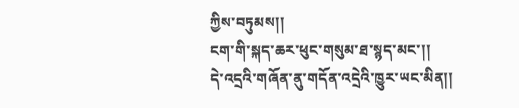ཀྱིས་བཏུམས།།
ངག་གི་སྐད་ཆར་ཕུང་གསུམ་ཐ་སྙད་མང་།།
དེ་འདྲའི་གཞོན་ནུ་གདོན་འདྲེའི་ཁྱུར་ཡང་མིན།།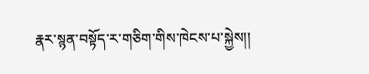རྣར་སྙན་བསྟོད་ར་གཅིག་གིས་ཁེངས་པ་སྐྱེས།།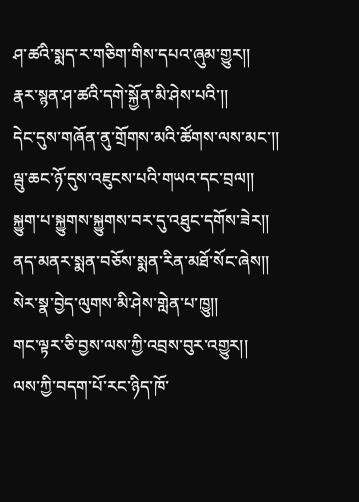ཤ་ཚའི་སྨད་ར་གཅིག་གིས་དཔའ་ཞུམ་གྱུར།།
རྣར་སྙན་ཤ་ཚའི་དགེ་སྐྱོན་མི་ཤེས་པའི་།།
དེང་དུས་གཞོན་ནུ་གྲོགས་མའི་ཚོགས་ལས་མང་།།
ལྦུ་ཆང་ཉོ་དུས་འཇུངས་པའི་གཡའ་དང་བྲལ།།
སྐྱུག་པ་སྐྱུགས་སྐྱུགས་བར་དུ་འཐུང་དགོས་ཟེར།།
ནད་མནར་སྨན་བཅོས་སྨན་རིན་མཐོ་སོང་ཞེས།།
སེར་སྣ་བྱེད་ལུགས་མི་ཤེས་གླེན་པ་ཁྱུ།།
གང་ལྟར་ཅི་བྱས་ལས་ཀྱི་འབྲས་བུར་འགྱུར།།
ལས་ཀྱི་བདག་པོ་རང་ཉིད་ཁོ་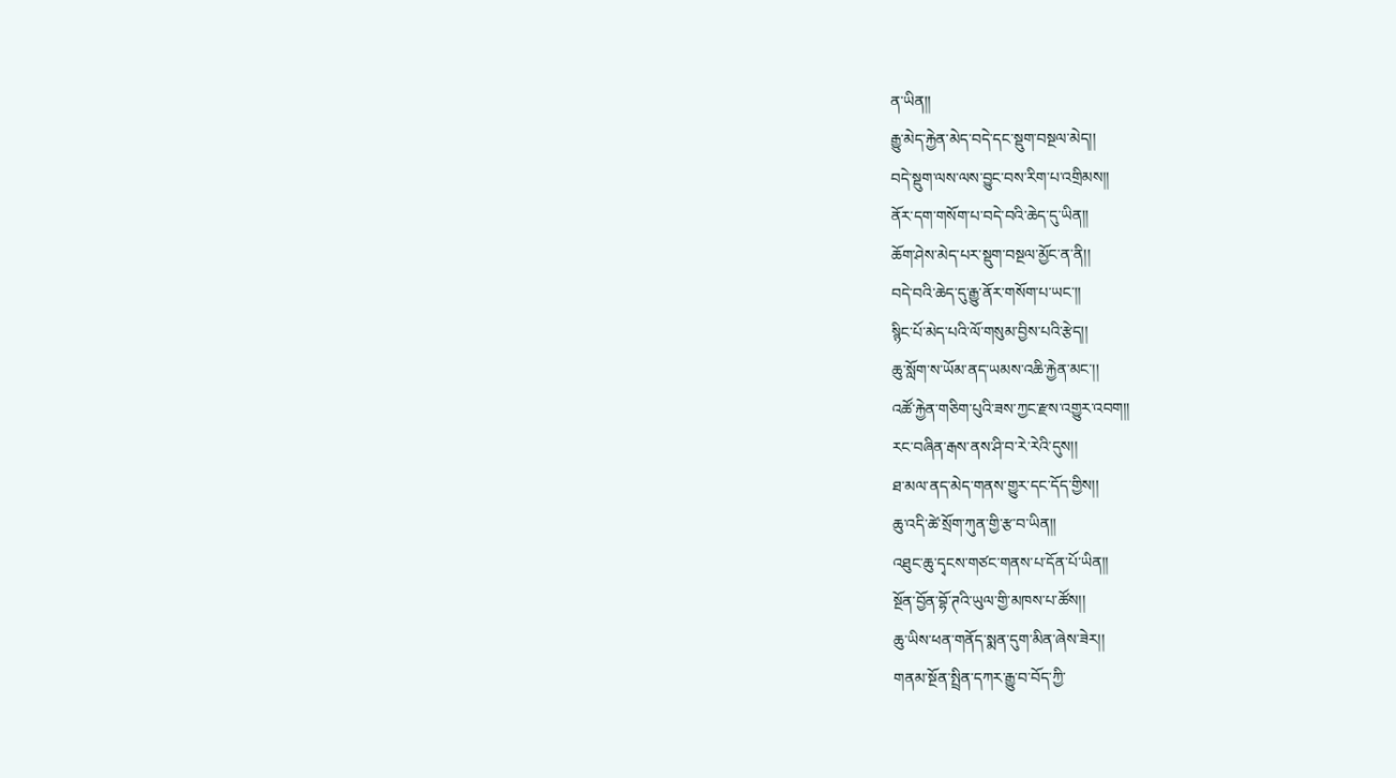ན་ཡིན།།
རྒྱུ་མེད་རྐྱེན་མེད་བདེ་དང་སྡུག་བསྔལ་མེད།།
བདེ་སྡུག་ལས་ལས་བྱུང་བས་རིག་པ་འགྲིམས།།
ནོར་དག་གསོག་པ་བདེ་བའི་ཆེད་དུ་ཡིན།།
ཆོག་ཤེས་མེད་པར་སྡུག་བསྔལ་མྱོང་ན་ནི།།
བདེ་བའི་ཆེད་དུ་རྒྱུ་ནོར་གསོག་པ་ཡང་།།
སྙིང་པོ་མེད་པའི་ལོ་གསུམ་བྱིས་པའི་རྩེད།།
ཆུ་སློག་ས་ཡོམ་ནད་ཡམས་འཆི་རྐྱེན་མང་།།
འཚོ་རྐྱེན་གཅིག་པུའི་ཟས་ཀྱང་རྫས་འགྱུར་འབག།།
རང་བཞིན་རྒས་ནས་ཤི་བ་རེ་རེའི་དུས།།
ཐ་མལ་ནད་མེད་གནས་གྱུར་དང་དོད་གྱིས།།
ཆུ་འདི་ཚེ་སྲོག་ཀུན་གྱི་རྩ་བ་ཡིན།།
འཐུང་ཆུ་དྭངས་གཙང་གནས་པ་དོན་པོ་ཡིན།།
སྔོན་བྱོན་བྷོ་ཊའི་ཡུལ་གྱི་མཁས་པ་ཚོས།།
ཆུ་ཡིས་ཕན་གནོད་སྨན་དུག་མིན་ཞེས་ཟེར།།
གནམ་སྔོན་སྤྲིན་དཀར་རྒྱུ་བ་བོད་ཀྱི་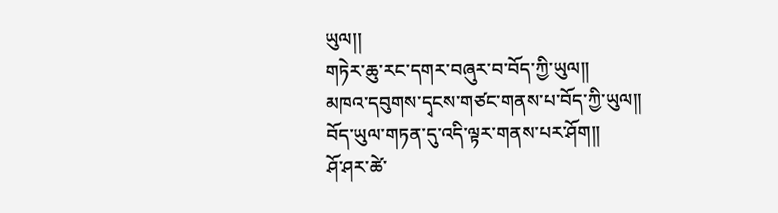ཡུལ།།
གཏེར་ཆུ་རང་དགར་བཞུར་བ་བོད་ཀྱི་ཡུལ།།
མཁའ་དབུགས་དྭངས་གཙང་གནས་པ་བོད་ཀྱི་ཡུལ།།
བོད་ཡུལ་གཏན་དུ་འདི་ལྟར་གནས་པར་ཤོག།།
ཤོ་ཤར་ཚེ་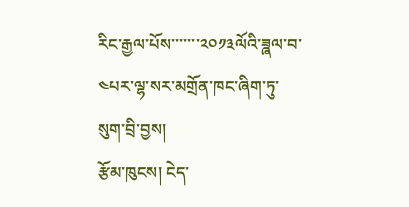རིང་རྒྱལ་པོས་་་་་་་༢༠༡༣ལོའི་ཟྮལ་བ་༤པར་ལྷ་སར་མགྲོན་ཁང་ཞིག་ཏུ་སུག་བྲི་བྱས།
རྩོམ་ཁུངས། ངེད་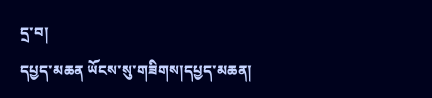དྲ་བ།
དཔྱད་མཆན ཡོངས་སུ་གཟིགས།དཔྱད་མཆན།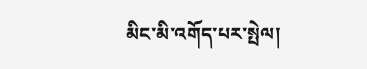མིང་མི་འགོད་པར་སྤེལ།